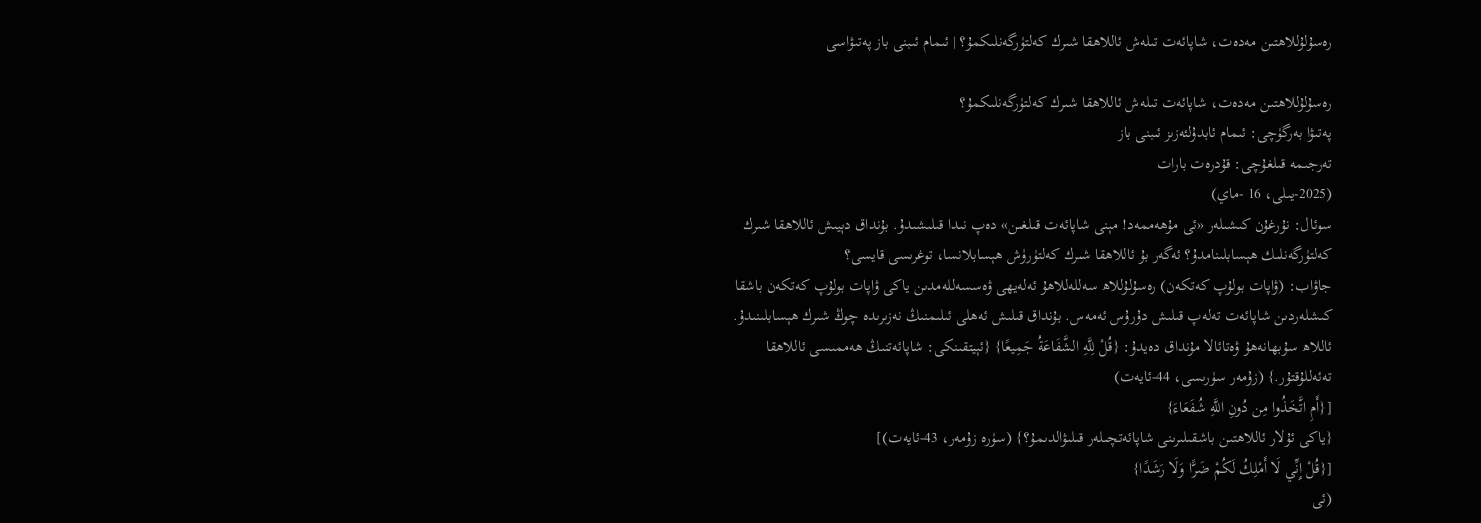رەسۇلۇللاھتىن مەدەت، شاپائەت تىلەش ئاللاھقا شىرك كەلتۈرگەنلىكمۇ؟ | ئىمام ئىبنى باز پەتىۋاسى

رەسۇلۇللاھتىن مەدەت، شاپائەت تىلەش ئاللاھقا شىرك كەلتۈرگەنلىكمۇ؟
پەتىۋا بەرگۈچى: ئىمام ئابدۇلئەزىز ئىبنى باز
تەرجىمە قىلغۇچى: قۇدرەت بارات
(2025-يىلى، 16 -ماي)
سوئال: نۇرغۇن كىشىلەر «ئى مۇھەممەد! مېنى شاپائەت قىلغىن» دەپ نىدا قىلىشىدۇ. بۇنداق دېيىش ئاللاھقا شىرك كەلتۈرگەنلىك ھېسابلىنامدۇ؟ ئەگەر بۇ ئاللاھقا شىرك كەلتۈرۈش ھېسابلانسا، توغرىسى قايسى؟
جاۋاب: (ۋاپات بولۇپ كەتكەن) رەسۇلۇللاھ سەللەللاھۇ ئەلەيھى ۋەسسەللەمدىن ياكى ۋاپات بولۇپ كەتكەن باشقا كىشلەردىن شاپائەت تەلەپ قىلىش دۇرۇس ئەمەس. بۇنداق قىلىش ئەھلى ئىلىمنىڭ نەزىرىدە چوڭ شىرك ھېسابلىنىدۇ. ئاللاھ سۇبھانەھۇ ۋەتائالا مۇنداق دەيدۇ: {قُلْ لِلَّهِ الشَّفَاعَةُ جَمِيعًا} {ئېيتقىنكى: شاپائەتنىڭ ھەممىسى ئاللاھقا تەئەللۇقتۇر.} (زۇمەر سۈرىسى، 44-ئايەت)
[{أَمِ اتَّخَذُوا مِن دُونِ اللَّهِ شُفَعَاءَ}
{ياكى ئۇلار ئاللاھتىن باشقىلىرىنى شاپائەتچىلەر قىلىۋالدىمۇ؟} (سۈرە زۇمەر، 43-ئايەت)]
[{قُلْ إِنِّي لَا أَمْلِكُ لَكُمْ ضَرًّا وَلَا رَشَدًا}
(ئى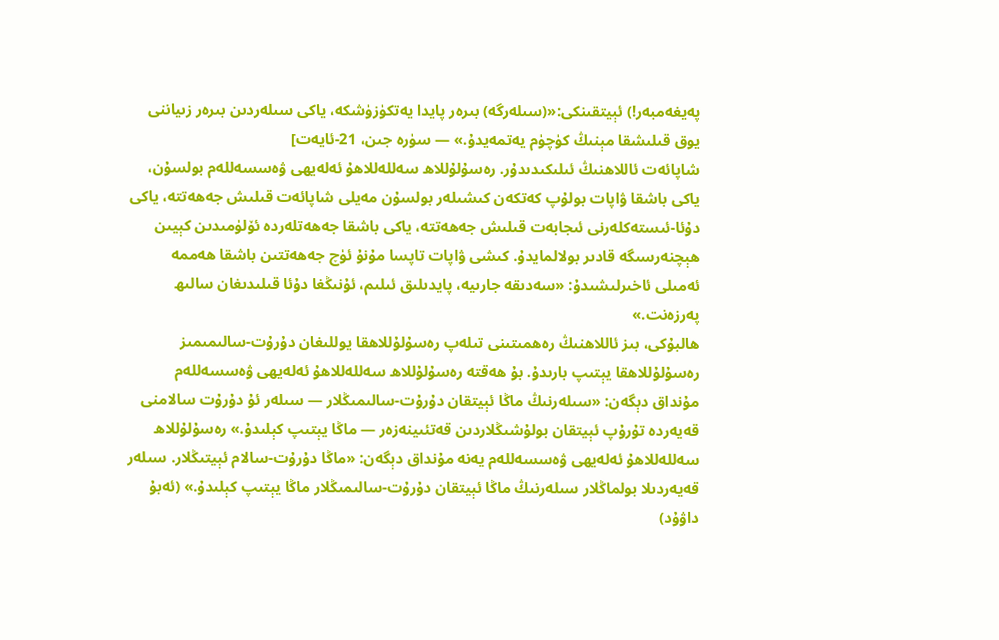پەيغەمبەر!) ئېيتقىنكى:«(سىلەرگە) بىرەر پايدا يەتكۈزۈشكە، ياكى سىلەردىن بىرەر زىياننى يوق قىلىشقا مېنىڭ كۈچۈم يەتمەيدۇ.» — سۈرە جىن، 21-ئايەت]
شاپائەت ئاللاھنىڭ ئىلىكىدىدۇر. رەسۇلۇللاھ سەللەللاھۇ ئەلەيھى ۋەسسەللەم بولسۇن، ياكى باشقا ۋاپات بولۇپ كەتكەن كىشىلەر بولسۇن مەيلى شاپائەت قىلىش جەھەتتە، ياكى دۇئا-ئىستەكلەرنى ئىجابەت قىلىش جەھەتتە، ياكى باشقا جەھەتلەردە ئۆلۈمىدىن كېيىن ھېچنەرسىگە قادىر بولالمايدۇ. كىشى ۋاپات تاپسا مۇنۇ ئۈچ جەھەتتىن باشقا ھەممە ئەمىلى ئاخىرلىشىدۇ: «سەدىقە جارىيە، پايدىلىق ئىلىم، ئۇنىڭغا دۇئا قىلىدىغان سالىھ پەرزەنت.»
ھالبۇكى، بىز ئاللاھنىڭ رەھمىتىنى تىلەپ رەسۇلۇللاھقا يوللىغان دۇرۇت-سالىمىمىز رەسۇلۇللاھقا يېتىپ بارىدۇ. بۇ ھەقتە رەسۇلۇللاھ سەللەللاھۇ ئەلەيھى ۋەسسەللەم مۇنداق دېگەن: «سىلەرنىڭ ماڭا ئېيتقان دۇرۇت-سالىمىڭلار — سىلەر ئۇ دۇرۇت سالامنى قەيەردە تۇرۇپ ئېيتقان بولۇشىڭلاردىن قەتئىينەزەر — ماڭا يېتىپ كېلىدۇ.» رەسۇلۇللاھ سەللەللاھۇ ئەلەيھى ۋەسسەللەم يەنە مۇنداق دېگەن: «ماڭا دۇرۇت-سالام ئېيتىڭلار. سىلەر قەيەردىلا بولماڭلار سىلەرنىڭ ماڭا ئېيتقان دۇرۇت-سالىمىڭلار ماڭا يېتىپ كېلىدۇ.» (ئەبۇ داۋۇد)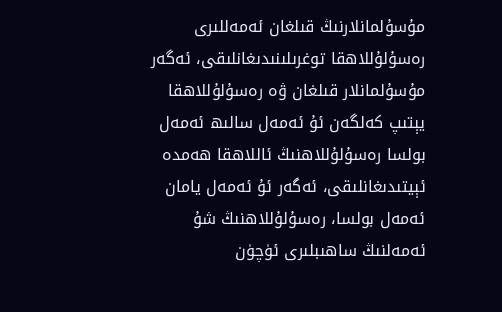مۇسۇلمانلارنىڭ قىلغان ئەمەللىرى رەسۇلۇللاھقا توغرىلىنىدىغانلىقى، ئەگەر مۇسۇلمانلار قىلغان ۋە رەسۇلۇللاھقا يېتىپ كەلگەن ئۇ ئەمەل سالىھ ئەمەل بولسا رەسۇلۇللاھنىڭ ئاللاھقا ھەمدە ئېيتىدىغانلىقى، ئەگەر ئۇ ئەمەل يامان ئەمەل بولسا، رەسۇلۇللاھنىڭ شۇ ئەمەلنىڭ ساھىبلىرى ئۈچۈن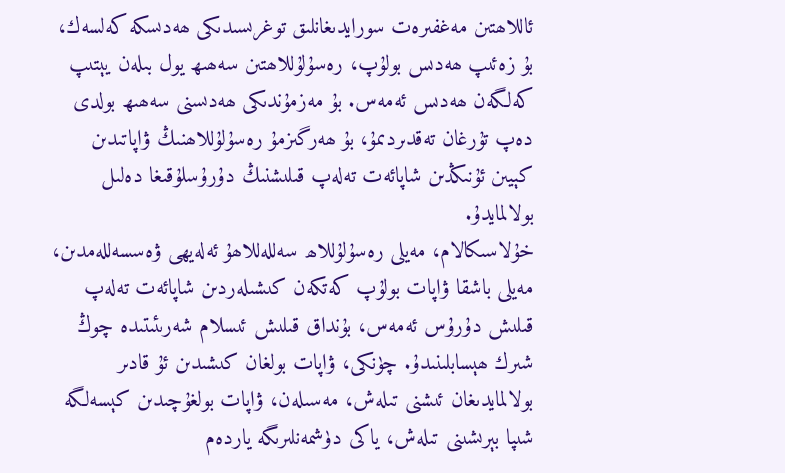ئاللاھتىن مەغفىرەت سورايدىغانلىق توغرىسىدىكى ھەدىسكە كەلسەك، بۇ زەئىپ ھەدىس بولۇپ، رەسۇلۇللاھتىن سەھىھ يول بىلەن يېتىپ كەلگەن ھەدىس ئەمەس. بۇ مەزمۇندىكى ھەدىسنى سەھىھ بولدى دەپ تۇرغان تەقدىردىمۇ، بۇ ھەرگىزمۇ رەسۇلۇللاھنىڭ ۋاپاتىدىن كېيىن ئۇنىڭدىن شاپائەت تەلەپ قىلىشنىڭ دۇرۇسلۇقىغا دەلىل بولالمايدۇ.
خۇلاسىكالام، مەيلى رەسۇلۇللاھ سەللەللاھۇ ئەلەيھى ۋەسسەللەمدىن، مەيلى باشقا ۋاپات بولۇپ كەتكەن كىشىلەردىن شاپائەت تەلەپ قىلىش دۇرۇس ئەمەس، بۇنداق قىلىش ئىسلام شەرىئىتىدە چوڭ شىرك ھېسابلىنىدۇ. چۈنكى، ۋاپات بولغان كىشىدىن ئۇ قادىر بولالمايدىغان ئىشنى تىلەش، مەسىلەن، ۋاپات بولغۇچىدىن كېسەلگە شىپا بېرىشىنى تىلەش، ياكى دۈشمەنلىرىگە ياردەم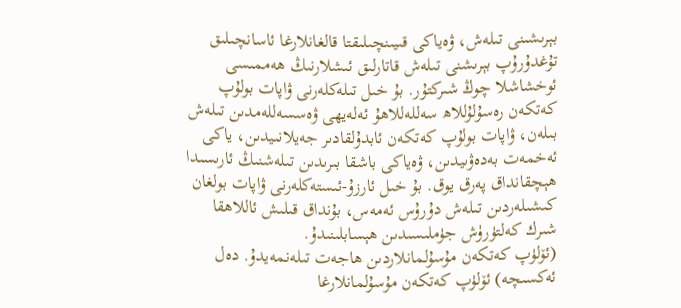بېرىشىنى تىلەش، ۋەياكى قىيىنچىلىقتا قالغانلارغا ئاسانچىلىق تۇغدۇرۇپ بېرىشنى تىلەش قاتارلىق ئىشلارنىڭ ھەممىسى ئوخشاشلا چوڭ شىركتۇر. بۇ خىل تىلەكلەرنى ۋاپات بولۇپ كەتكەن رەسۇلۇللاھ سەللەللاھۇ ئەلەيھى ۋەسسەللەمدىن تىلەش بىلەن، ۋاپات بولۇپ كەتكەن ئابدۇلقادىر جەيلانىيدىن، ياكى ئەخمەت بەدەۋىيدىن، ۋەياكى باشقا بىرىدىن تىلەشنىڭ ئارىسىدا ھېچقانداق پەرق يوق. بۇ خىل ئارزۇ-ئىستەكلەرنى ۋاپات بولغان كىشىلەردىن تىلەش دۇرۇس ئەمەس، بۇنداق قىلىش ئاللاھقا شىرك كەلتۈرۈش جۈملىسىدىن ھېسابلىنىدۇ.
(ئۆلۈپ كەتكەن مۇسۇلمانلاردىن ھاجەت تىلەنمەيدۇ. دەل ئەكسىچە) ئۆلۈپ كەتكەن مۇسۇلمانلارغا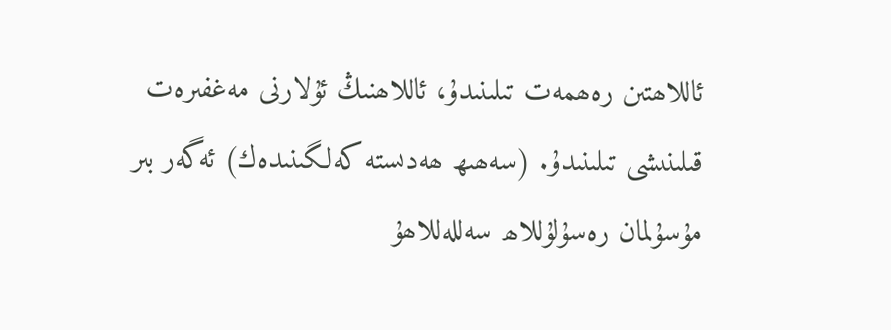ئاللاھتىن رەھمەت تىلىنىدۇ، ئاللاھنىڭ ئۇلارنى مەغفىرەت قىلىنىشى تىلىنىدۇ. (سەھىھ ھەدىستە كەلگىنىدەك) ئەگەر بىر مۇسۇلمان رەسۇلۇللاھ سەللەللاھۇ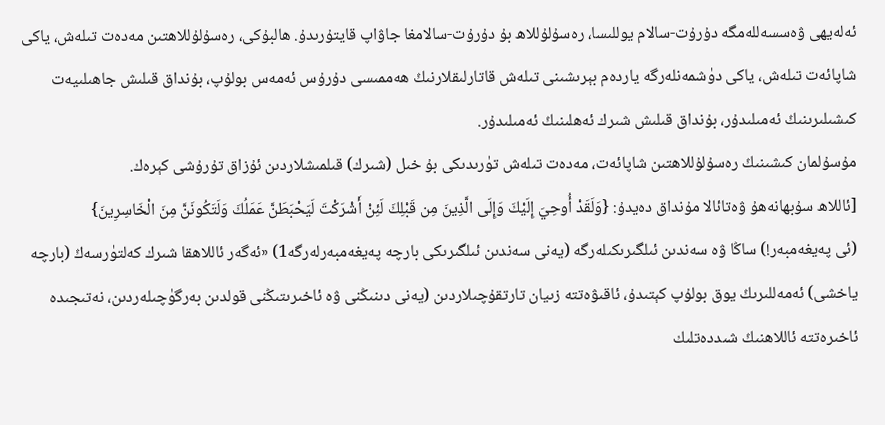ئەلەيھى ۋەسسەللەمگە دۇرۇت-سالام يوللىسا، رەسۇلۇللاھ بۇ دۇرۇت-سالامغا جاۋاپ قايتۇرىدۇ. ھالبۇكى، رەسۇلۇللاھتىن مەدەت تىلەش، ياكى شاپائەت تىلەش، ياكى دۈشمەنلەرگە ياردەم بېرىشىنى تىلەش قاتارلىقلارنىڭ ھەممىسى دۇرۇس ئەمەس بولۇپ، بۇنداق قىلىش جاھىلىيەت كىشىلىرىنىڭ ئەمىلىدۇر، بۇنداق قىلىش شىرك ئەھلىنىڭ ئەمىلىدۇر.
مۇسۇلمان كىشىنىڭ رەسۇلۇللاھتىن شاپائەت، مەدەت تىلەش تۈرىدىكى بۇ خىل (شىرك) قىلمىشلاردىن ئۇزاق تۇرۇشى كېرەك.
[ئاللاھ سۇبھانەھۇ ۋەتائالا مۇنداق دەيدۇ: {وَلَقَدْ أُوحِيَ إِلَيْكَ وَإِلَى الَّذِينَ مِن قَبْلِكَ لَئِنْ أَشْرَكْتَ لَيَحْبَطَنَّ عَمَلُكَ وَلَتَكُونَنَّ مِنَ الْخَاسِرِينَ}
(ئى پەيغەمبەر!) ساڭا ۋە سەندىن ئىلگىرىكىلەرگە (يەنى سەندىن ئىلگىرىكى بارچە پەيغەمبەرلەرگە1) «ئەگەر ئاللاھقا شىرك كەلتۈرسەڭ (بارچە ياخشى) ئەمەللىرىڭ يوق بولۇپ كېتىدۇ، ئاقىۋەتتە زىيان تارتقۇچىلاردىن (يەنى دىنىڭنى ۋە ئاخىرىتىڭنى قولدىن بەرگۈچىلەردىن، نەتىجىدە ئاخىرەتتە ئاللاھنىڭ شىددەتلىك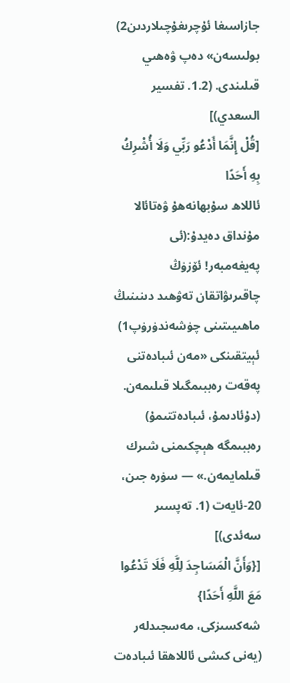جازاسىغا ئۇچرىغۇچىلاردىن2) بولىسەن» دەپ ۋەھىي قىلىندى. (1.2. تفسير السعدي)]
[قُلْ إِنَّمَا أَدْعُو رَبِّي وَلَا أُشْرِكُ بِهِ أَحَدًا
ئاللاھ سۇبھانەھۇ ۋەتائالا مۇنداق دەيدۇ:(ئى پەيغەمبەر! ئۆزۈڭ چاقىرىۋاتقان تەۋھىد دىنىنىڭ ماھىيىتىنى چۈشەندۈرۈپ1) ئېيتقىنكى «مەن ئىبادەتنى پەقەت رەببىمگىلا قىلىمەن. (دۇئادىمۇ، ئىبادەتتىمۇ) رەببىمگە ھېچكىمنى شىرك قىلمايمەن.» — سۈرە جىن، 20-ئايەت (1. تەپسىر سەئدى)]
[{وَأَنَّ الْمَسَاجِدَ لِلَّهِ فَلَا تَدْعُوا مَعَ اللَّهِ أَحَدًا}
شەكسىزكى، مەسجىدلەر (يەنى كىشى ئاللاھقا ئىبادەت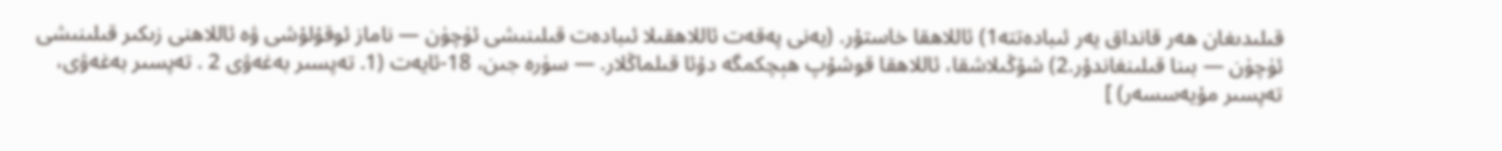قىلىدىغان ھەر قانداق يەر ئىبادەتتە1) ئاللاھقا خاستۇر. (يەنى پەقەت ئاللاھقىلا ئىبادەت قىلىنىشى ئۈچۈن — ناماز ئوقۇلۇشى ۋە ئاللاھنى زىكىر قىلىنىشى ئۈچۈن — بىنا قىلىنغاندۇر.2) شۇڭىلاشقا، ئاللاھقا قوشۇپ ھېچكمگە دۇئا قىلماڭلار. — سۈرە جىن، 18-ئايەت (1. تەپسىر بەغەۋى 2 . تەپسىر بەغەۋى، تەپسىر مۇيەسسەر) ]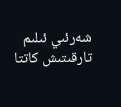شەرئىي ئىلىم تارقىتىش كاتتا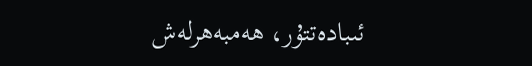ئىبادەتتۇر، ھەمبەھرلەش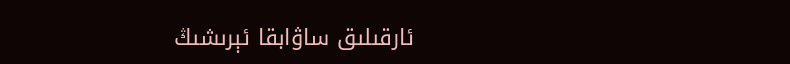ئارقىلىق ساۋابقا ئېرىشىڭ